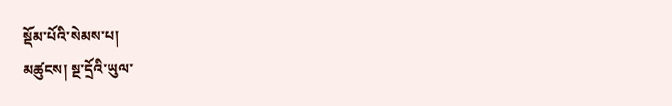སྡོམ་པོའི་སེམས་པ།
མཚུངས། སྔ་དྲོའི་ཡུལ་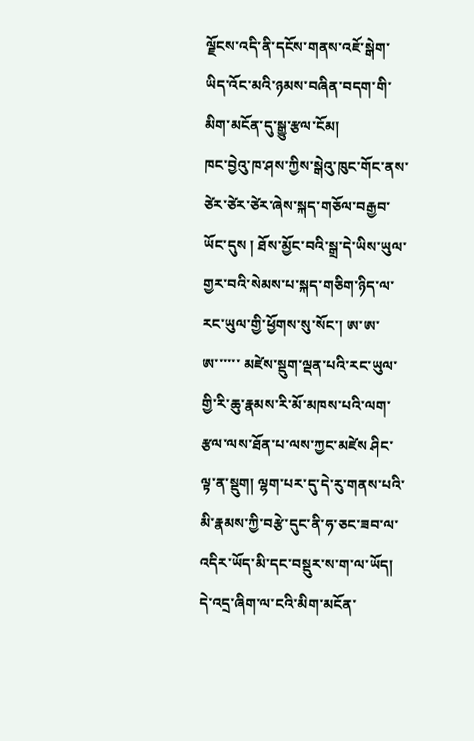ལྗོངས་འདི་ནི་དངོས་གནས་འཇོ་སྒེག་ཡིད་འོང་མའི་ཉམས་བཞིན་བདག་གི་མིག་མངོན་དུ་སྒྱུ་རྩལ་ངོམ།
ཁང་བྱེའུ་ཁ་ཤས་ཀྱིས་སྒེའུ་ཁུང་གོང་ནས་ཙེར་ཙེར་ཙེར་ཞེས་སྐད་གཅོལ་བརྒྱབ་ཡོང་དུས ། ཐོས་མྱོང་བའི་སྒྲ་དེ་ཡིས་ཡུལ་གྱར་བའི་སེམས་པ་སྐད་གཅིག་ཉིད་ལ་རང་ཡུལ་གྱི་ཕྱོགས་སུ་སོང་། ཨ་ཨ་ཨ་་་་་་ མཛེས་སྡུག་ལྡན་པའི་རང་ཡུལ་གྱི་རི་ཆུ་རྣམས་རི་མོ་མཁས་པའི་ལག་རྩལ་ལས་ཐོན་པ་ལས་ཀྱང་མཛེས ཤིང་ལྟ་ན་སྡུག། ལྷག་པར་དུ་དེ་རུ་གནས་པའི་མི་རྣམས་ཀྱི་བརྩེ་དུང་ནི་ཧ་ཅང་ཟབ་ལ་འདིར་ཡོད་མི་དང་བསྡུར་ས་ག་ལ་ཡོད།
དེ་འདྲ་ཞིག་ལ་ངའི་མིག་མངོན་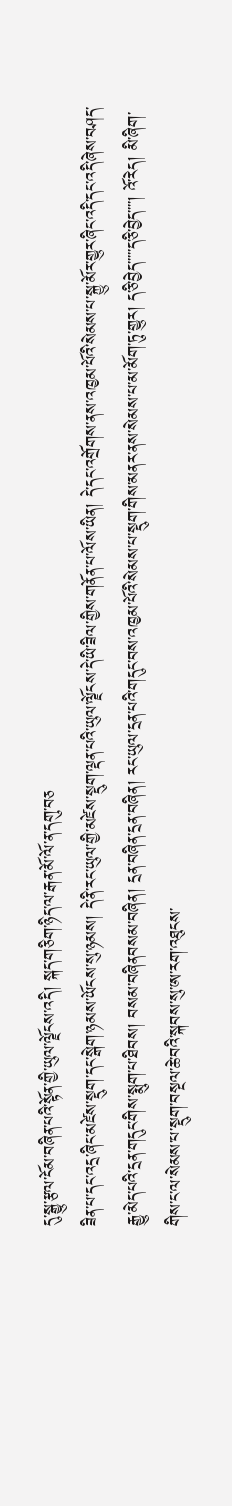དུ་སྒྱུ་རྩལ་ངོམ་བཞིན་པའི་སྟོན་གྱི་ཡུལ་ལྗོངས་འདི། སྐད་གཅིག་ཉིད་ལ་རྒན་མོ་ལོ་ན་དགུ་བཅ
ཟིན་པ་དང་འདྲ་ཞིང་མཛེས་སྡུག་དང་སྒེག་ཉམས་ཡོངས་སུ་ཉམས། དེ་ནི་རང་ཡུལ་གྱི་མཛེས་སྡུག་ལྡན་པའི་ཡུལ་ལྗོངས་དེ་ཡི་ཟིལ་གྱིས་གནོན་པ་ལོས་ཡིན། དེ་དང་འགྲོགས་ནས་འཁྱམ་པོའི་སེམས་པ་སྐྱུ་མོར་གྱུར་ཞིང་འདི་དང་འདི་ཞེས་བཤད་རྒྱུ་མེད་པའི་དྲན་གདུང་གིས་སྨུག་པ་ཐིབས། བསམ་བཞིནབསམ་བཞིན། དྲན་བཞིན་དྲན་བཞིན། རང་ཡུལ་དྲན་པའི་གདུང་བས་འཁྱམ་པོའི་སེམས་པ་སྡུག་གིས་མནར་ནས་སེམས་པ་མ་མོག་ཏུ་གྱུར། ད་ཅི་བྱེད་་་་་ད་ཅི་བྱེད་་་་། འོ་རེད། མི་ཞིག་གིས་ང་ལ་སེམས་པ་སྡུག་བསྔལ་ཆེ་བའི་སྐབས་སུ་ཨ་རག་འཐུངས་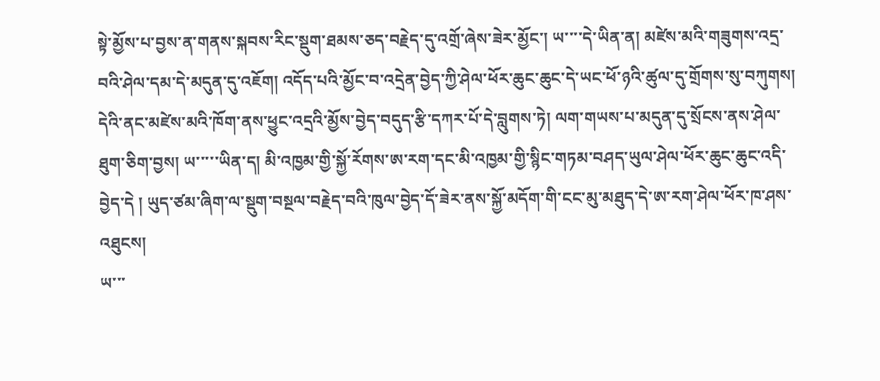སྟེ་མྱོས་པ་བྱས་ན་གནས་སྐབས་རིང་སྡུག་ཐམས་ཅད་བརྗེད་དུ་འགྲོ་ཞེས་ཟེར་མྱོང་། ཡ་་་་དེ་ཡིན་ན། མཛེས་མའི་གཟུགས་འདྲ་བའི་ཤེལ་དམ་དེ་མདུན་དུ་འཇོག། འདོད་པའི་མྱོང་བ་འདྲེན་བྱེད་ཀྱི་ཤེལ་ཕོར་ཆུང་ཆུང་དེ་ཡང་ཕོ་ཉའི་ཚུལ་དུ་གྲོགས་སུ་བཀུགས། དེའི་ནང་མཛེས་མའི་ཁོག་ནས་ཕྱུང་འདྲའི་མྱོས་བྱེད་བདུད་རྩི་དཀར་པོ་དེ་བླུགས་ཏེ། ལག་གཡས་པ་མདུན་དུ་སྲོངས་ནས་ཤེལ་ཐུག་ཅིག་བྱས། ཡ་་་་་ཡིན་ད། མི་འཁྱམ་གྱི་སྐྱོ་རོགས་ཨ་རག་དང་མི་འཁྱམ་གྱི་སྙིང་གཏམ་བཤད་ཡུལ་ཤེལ་ཕོར་ཆུང་ཆུང་འདི་བྱེད་དེ ། ཡུད་ཙམ་ཞིག་ལ་སྡུག་བསྔལ་བརྗེད་བའི་ཁུལ་བྱེད་དོ་ཟེར་ནས་སྐྱོ་མདོག་གི་ངང་མུ་མཐུད་དེ་ཨ་རག་ཤེལ་ཕོར་ཁ་ཤས་འཐུངས།
ཡ་་་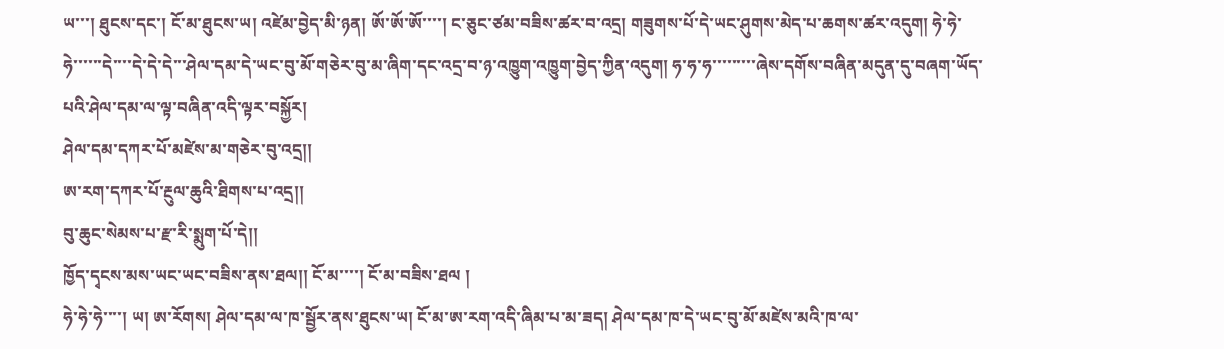ཡ་་་། ཐུངས་དང་། ངོ་མ་ཐུངས་ཡ། འཛེམ་བྱེད་མི་ཉན། ཨོ་ཨོ་ཨོ་་་་། ང་ཅུང་ཙམ་བཟིས་ཚར་བ་འདྲ། གཟུགས་པོ་དེ་ཡང་ཤུགས་མེད་པ་ཆགས་ཚར་འདུག། ཧེ་ཧེ་ཧེ་་་་་་དེ་་་་དེ་དེ་དེ་་་ཤེལ་དམ་དེ་ཡང་བུ་མོ་གཅེར་བུ་མ་ཞིག་དང་འདྲ་བ་ཉ་འཁྱུག་འཁྱུག་བྱེད་ཀྱིན་འདུག། ཧ་ཧ་ཧ་་་་་་་་་ཞེས་དགོས་བཞིན་མདུན་དུ་བཞག་ཡོད་པའི་ཤེལ་དམ་ལ་ལྟ་བཞིན་འདི་ལྟར་བསྐྱོར།
ཤེལ་དམ་དཀར་པོ་མཛེས་མ་གཅེར་བུ་འདྲ།།
ཨ་རག་དཀར་པོ་རྔུལ་ཆུའི་ཐིགས་པ་འདྲ།།
བུ་ཆུང་སེམས་པ་རྫ་རི་སྨུག་པོ་དེ།།
ཁྱོད་དྭངས་མས་ཡང་ཡང་བཟིས་ནས་ཐལ།། ངོ་མ་་་་། ངོ་མ་བཟིས་ཐལ །
ཧེ་ཧེ་ཧེ་་་་། ཡ། ཨ་རོགས། ཤེལ་དམ་ལ་ཁ་སྦྱོར་ནས་ཐུངས་ཡ། ངོ་མ་ཨ་རག་འདི་ཞིམ་པ་མ་ཟད། ཤེལ་དམ་ཁ་དེ་ཡང་བུ་མོ་མཛེས་མའི་ཁ་ལ་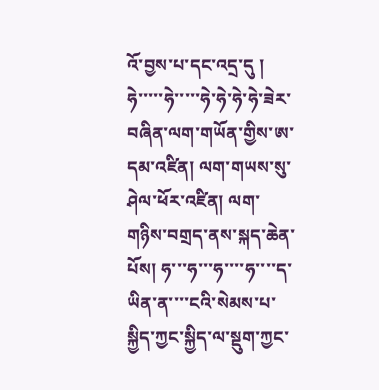འོ་བྱས་པ་དང་འདྲ་དུ ། ཧེ་་་་་ཧེ་་་་་ཧེ་ཧེ་ཧེ་ཧེ་ཟེར་བཞིན་ལག་གཡོན་གྱིས་ཨ་དམ་འཛིན། ལག་གཡས་སུ་ཤེལ་ཕོར་འཛིན། ལག་གཉིས་བགྲད་ནས་སྐད་ཆེན་པོས། ཧ་་་ཧ་་་ཧ་་་་ཧ་་་་ད་ཡིན་ན་་་་ངའི་སེམས་པ་སྐྱིད་ཀྱང་སྐྱིད་ལ་སྡུག་ཀྱང་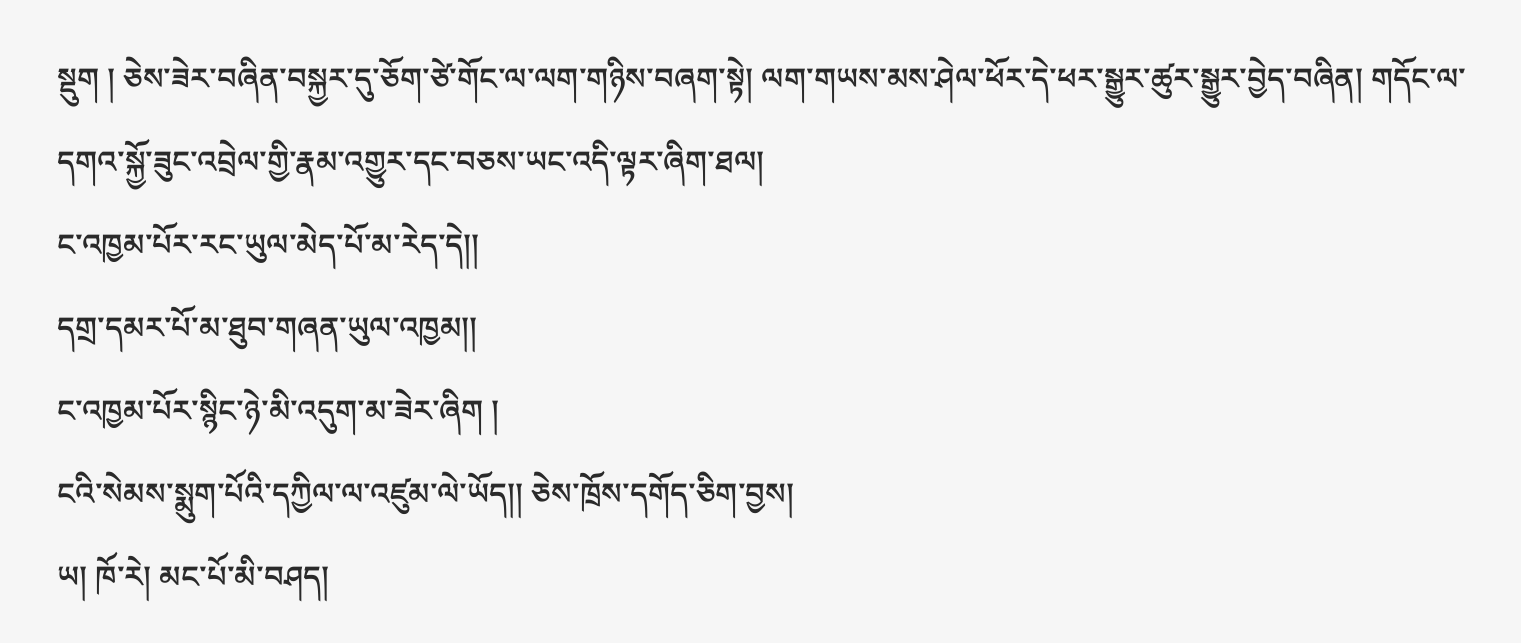སྡུག ། ཅེས་ཟེར་བཞིན་བསྐྱར་དུ་ཅོག་ཙེ་གོང་ལ་ལག་གཉིས་བཞག་སྟེ། ལག་གཡས་མས་ཤེལ་ཕོར་དེ་ཕར་སྒྱུར་ཚུར་སྒྱུར་བྱེད་བཞིན། གདོང་ལ་དགའ་སྐྱོ་ཟུང་འབྲེལ་གྱི་རྣམ་འགྱུར་དང་བཅས་ཡང་འདི་ལྟར་ཞིག་ཐལ།
ང་འཁྱམ་པོར་རང་ཡུལ་མེད་པོ་མ་རེད་དེ།།
དགྲ་དམར་པོ་མ་ཐུབ་གཞན་ཡུལ་འཁྱམ།།
ང་འཁྱམ་པོར་སྙིང་ཉེ་མི་འདུག་མ་ཟེར་ཞིག །
ངའི་སེམས་སྨུག་པོའི་དཀྱིལ་ལ་འཛུམ་ལེ་ཡོད།། ཅེས་ཁྲོས་དགོད་ཅིག་བྱས།
ཡ། ཁོ་རེ། མང་པོ་མི་བཤད།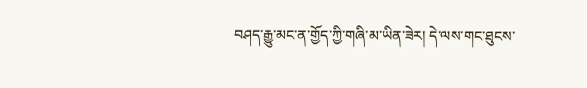བཤད་རྒྱུ་མང་ན་གྱོད་ཀྱི་གཞི་མ་ཡིན་ཟེར། དེ་ལས་གང་ཐུངས་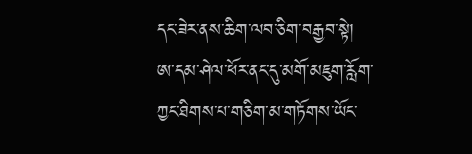དང་ཟེར་ནས་ཆིག་ལབ་ཅིག་བརྒྱབ་སྟེ། ཨ་དམ་ཤེལ་ཕོར་ནང་དུ་མགོ་མཇུག་རློག་ཀྱང་ཐིགས་པ་གཅིག་མ་གཏོགས་ཡོང་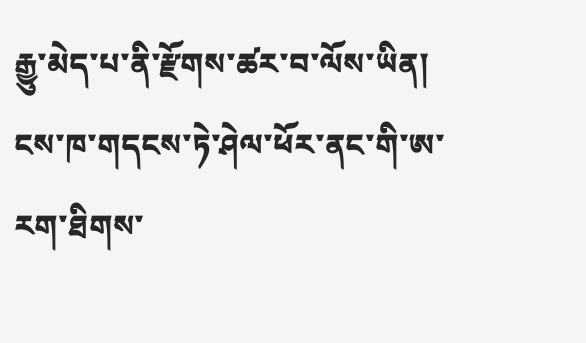རྒྱུ་མེད་པ་ནི་རྫོགས་ཚར་བ་ལོས་ཡིན། ངས་ཁ་གདངས་ཏེ་ཤེལ་ཕོར་ནང་གི་ཨ་རག་ཐིགས་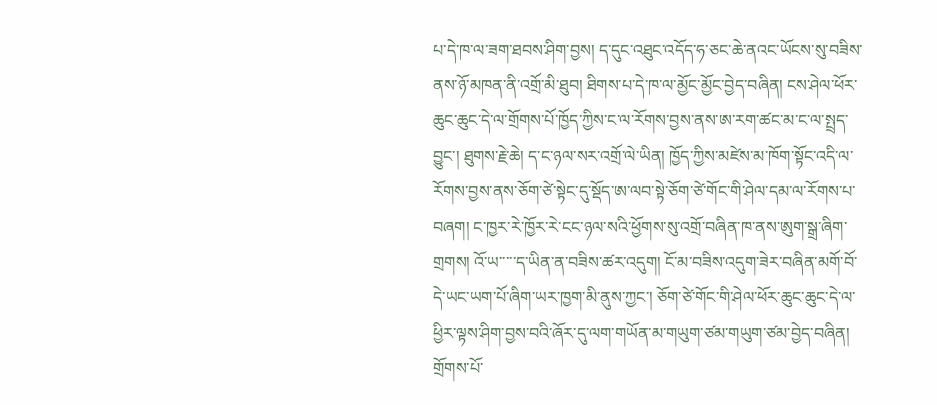པ་དེ་ཁ་ལ་ཟག་ཐབས་ཤིག་བྱས། ད་དུང་འཐུང་འདོད་ཧ་ཅང་ཆེ་ནའང་ཡོངས་སུ་བཟིས་ནས་ཉོ་མཁན་ནི་འགྲོ་མི་ཐུབ། ཐིགས་པ་དེ་ཁ་ལ་མྱོང་མྱོང་བྱེད་བཞིན། ངས་ཤེལ་ཕོར་ཆུང་ཆུང་དེ་ལ་གྲོགས་པོ་ཁྱོད་ཀྱིས་ང་ལ་རོགས་བྱས་ནས་ཨ་རག་ཚང་མ་ང་ལ་སྤྲད་བྱུང་། ཐུགས་རྗེ་ཆེ། ད་ང་ཉལ་སར་འགྲོ་ལེ་ཡིན། ཁྱོད་ཀྱིས་མཛེས་མ་ཁོག་སྟོང་འདི་ལ་རོགས་བྱས་ནས་ཅོག་ཙེ་སྟེང་དུ་སྡོད་ཨ་ལབ་སྟེ་ཅོག་ཙེ་གོང་གི་ཤེལ་དམ་ལ་རོགས་པ་བཞག། ང་ཁྱར་རེ་ཁྱོར་རེ་ངང་ཉལ་སའི་ཕྱོགས་སུ་འགྲོ་བཞིན་ཁ་ནས་ཨུག་སྒྲ་ཞིག་གྲགས། འོ་ཡ་་་་་ད་ཡིན་ན་བཟིས་ཚར་འདུག། ངོ་མ་བཟིས་འདུག་ཟེར་བཞིན་མགོ་བོ་དེ་ཡང་ཡག་པོ་ཞིག་ཡར་ཁྱག་མི་ནུས་ཀྱང་། ཅོག་ཙེ་གོང་གི་ཤེལ་ཕོར་ཆུང་ཆུང་དེ་ལ་ཕྱིར་ལྟས་ཤིག་བྱས་བའི་ཞོར་དུ་ལག་གཡོན་མ་གཡུག་ཙམ་གཡུག་ཙམ་བྱེད་བཞིན། གྲོགས་པོ་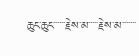ཆུང་ཆུང་་་་་་རྗེས་མ་་་་་རྗེས་མ་་་་་་་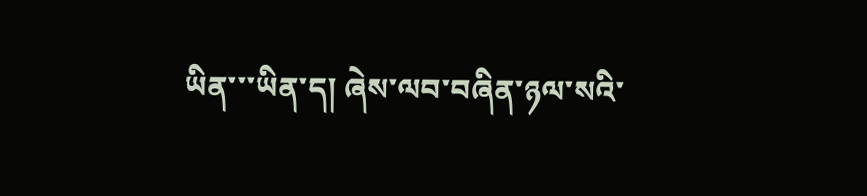ཡིན་་་ཡིན་ད། ཞེས་ལབ་བཞིན་ཉལ་སའི་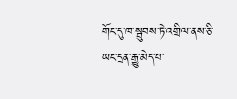གོང་དུ་ཁ་སྦུབས་ཏེ་འགྲིལ་ནས་ཅི་ཡང་དྲན་རྒྱུ་མེད་པ་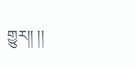གྱུར།། །།